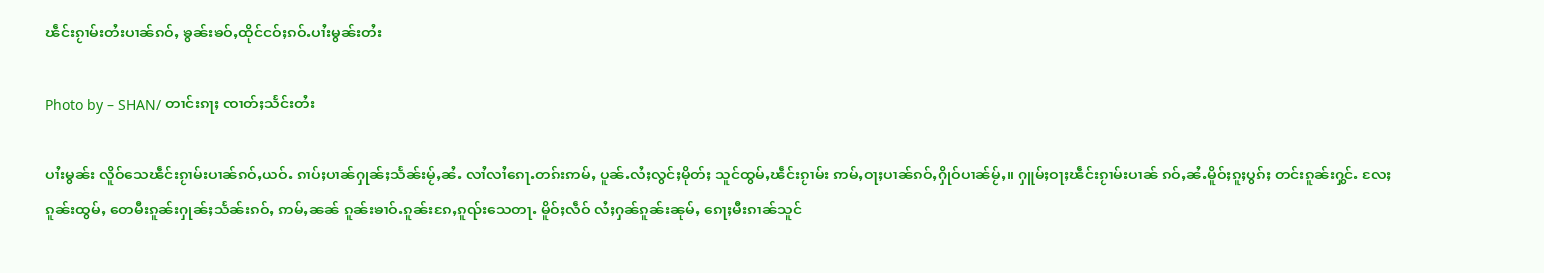ၽဵင်းၵႂၢမ်းတႆးပၢၼ်ၵဝ်ႇ ၶွၼ်းၶဝ်ႇထိုင်ငဝ်ႈၵဝ်ႉပၢႆးမွၼ်းတႆး

Photo by – SHAN/ တၢင်းၵႃႈ ၸၢတ်ႈသႅင်းတႆး

ပၢႆးမွၼ်း လိူဝ်သေၽဵင်းၵႂၢမ်းပၢၼ်ၵဝ်ႇယဝ်ႉ ၵၢပ်ႈပၢၼ်ႁုၼ်ႈသႅၼ်းမႂ်ႇၼႆႉ လၢႆလၢႆၵေႃႉတၵ်းဢမ်ႇ ပူၼ်ႉလႆႈလွင်ႈမိုတ်ႈ သူင်ထွမ်ႇၽဵင်းၵႂၢမ်း ဢမ်ႇဝႃႈပၢၼ်ၵဝ်ႇႁိုဝ်ပၢၼ်မႂ်ႇ။ ႁူမ်ႈဝႃႈၽဵင်းၵႂၢမ်းပၢၼ် ၵဝ်ႇၼႆႉမိူဝ်ႈၵူႈပွၵ်ႈ တင်းၵူၼ်းႁွင်ႉ လႄႈ ၵူၼ်းထွမ်ႇ တေမီးၵူၼ်းႁုၼ်ႈသႅၼ်းၵဝ်ႇ ဢမ်ႇၼၼ် ၵူၼ်းၶၢဝ်ႉၵူၼ်းၵႄႇၵူၺ်းသေတႃႉ မိူဝ်ႈလဵဝ် လႆႈႁၼ်ၵူၼ်းၼုမ်ႇ ၵေႃႈမီးၵၢၼ်သူင်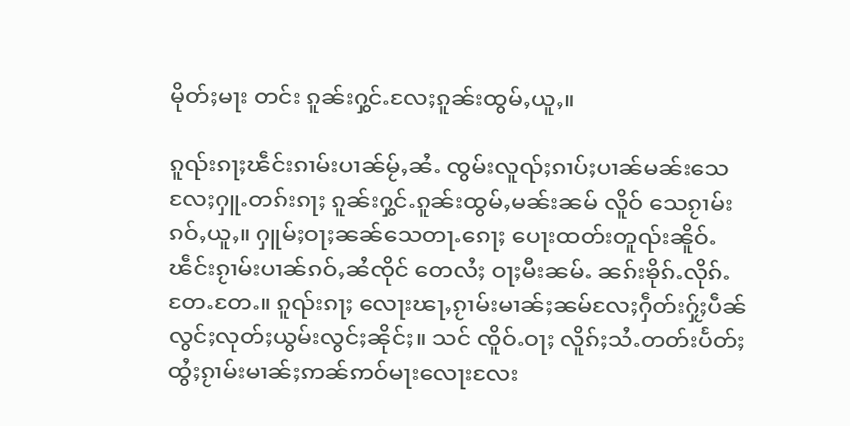မိုတ်ႈမႃး တင်း ၵူၼ်းႁွင်ႉလႄႈၵူၼ်းထွမ်ႇယူႇ။

ၵူၺ်းၵႃႈၽဵင်းၵၢမ်းပၢၼ်မႂ်ႇၼႆႉ ၸွမ်းလူၺ်ႈၵၢပ်ႈပၢၼ်မၼ်းသေလႄႈႁူႉတၵ်းၵႃႈ ၵူၼ်းႁွင်ႉၵူၼ်းထွမ်ႇမၼ်းၼမ် လိူဝ် သေၵႂၢမ်းၵဝ်ႇယူႇ။ ႁူမ်ႈဝႃႈၼၼ်သေတႃႉၵေႃႈ ပေႃးထတ်းတူၺ်းၼိူဝ်ႉၽဵင်းၵႂၢမ်းပၢၼ်ၵဝ်ႇၼႆၸိုင် တေလႆႈ ဝႃႈမီးၼမ်ႉ ၼၵ်းၶိုၵ်ႉလိုၵ်ႉတႄႉတႄႉ။ ၵူၺ်းၵႃႈ လေႃးၽႃႇၵႂၢမ်းမၢၼ်ႈၼမ်လႄႈႁဵတ်းႁႂ်ႈပဵၼ်လွင်ႈလုတ်ႈယွမ်းလွင်ႈၼိုင်ႈ။ သင် ၸိူဝ်ႉဝႃႈ လိူၵ်ႈသႆႉတတ်းပႅတ်ႈထွႆႈၵႂၢမ်းမၢၼ်ႈဢၼ်ဢဝ်မႃးလေႃးလႄး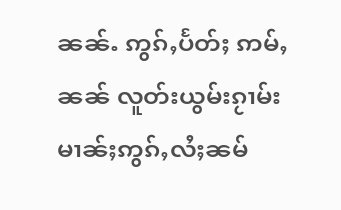ၼၼ်ႉ ဢွၵ်ႇပႅတ်ႈ ဢမ်ႇၼၼ် လူတ်းယွမ်းၵႂၢမ်း မၢၼ်ႈဢွၵ်ႇလႆႈၼမ်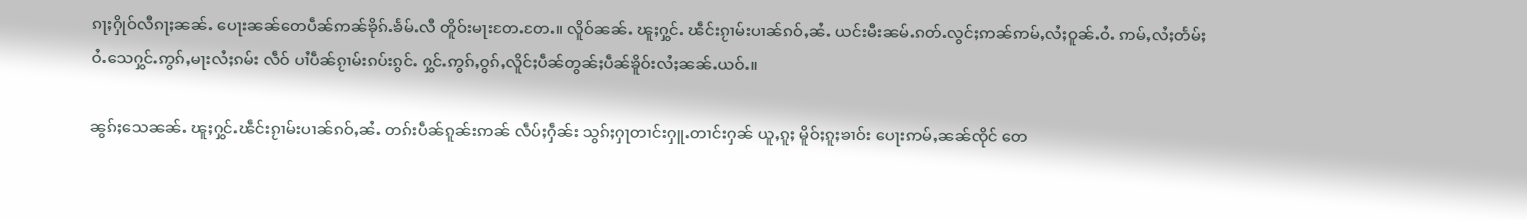ၵႃႈႁိုဝ်လီၵႃႈၼၼ်ႉ ပေႃးၼၼ်တေပဵၼ်ဢၼ်ၶိုၵ်ႉၶႅမ်ႉလီ တိူဝ်းမႃးတႄႉတႄႉ။ လိူဝ်ၼၼ်ႉ ၽူႈႁွင်ႉ ၽဵင်းၵႂၢမ်းပၢၼ်ၵဝ်ႇၼႆႉ ယင်းမီးၼမ်ႉၵတ်ႉလွင်ႈဢၼ်ဢမ်ႇလႆႈဝူၼ်ႉဝႆႉ ဢမ်ႇလႆႈတႅမ်ႈဝႆႉသေႁွင်ႉဢွၵ်ႇမႃးလႆႈၵမ်း လဵဝ် ပၢႆပဵၼ်ၵႂၢမ်းၵပ်းၵွင်ႉ ႁွင်ႉဢွၵ်ႇဝွၵ်ႇလိူင်ႈပဵၼ်တွၼ်ႈပဵၼ်ၶိူဝ်းလႆႈၼၼ်ႉယဝ်ႉ။

ၼွၵ်ႈသေၼၼ်ႉ ၽူႈႁွင်ႉၽဵင်းၵႂၢမ်းပၢၼ်ၵဝ်ႇၼႆႉ တၵ်းပဵၼ်ၵူၼ်းဢၼ် လဵပ်ႈႁဵၼ်း သွၵ်ႈႁႃတၢင်းႁူႉတၢင်းႁၼ် ယူႇၵူႈ မိူဝ်ႈၵူႈၶၢဝ်း ပေႃးဢမ်ႇၼၼ်ၸိုင် တေ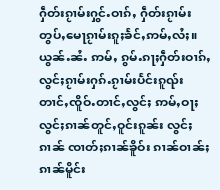ႁဵတ်းၵႂၢမ်းႁွင်ႉဝၢၵ်ႇ ႁဵတ်းၵႂၢမ်းတွပ်ႇမေႃၵႂၢမ်းၵူႈၶႅင်ႇဢမ်ႇလႆႈ။ ယွၼ်ႉၼႆႉ ဢမ်ႇ ၵွမ်ႉၵႃႈႁဵတ်းဝၢၵ်ႇလွင်ႈၵႂၢမ်းႁၵ်ႉၵႂၢမ်းပႅင်းၵူၺ်း တၢင်ႇၸိူဝ်ႉတၢင်ႇလွင်ႈ ဢမ်ႇဝႃႈလွင်ႈၵၢၼ်တူင်ႇဝူင်းၵူၼ်း လွင်ႈၵၢၼ် ၸၢတ်ႈၵၢၼ်ၶိူဝ်း ၵၢၼ်ဝၢၼ်ႈၵၢၼ်မိူင်း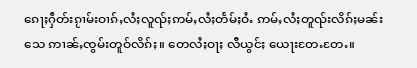ၵေႃႈႁဵတ်းၵႂၢမ်းဝၢၵ်ႇလႆႈလူၺ်ႈဢမ်ႇလႆႈတႅမ်ႈဝႆႉ ဢမ်ႇလႆႈတူၺ်းလိၵ်ႈမၼ်းသေ ဢၢၼ်ႇၸွမ်းတူဝ်လိၵ်ႈ။ တေလႆႈဝႃႈ လီယွင်ႈ ယေႃးတႄႉတႄႉ။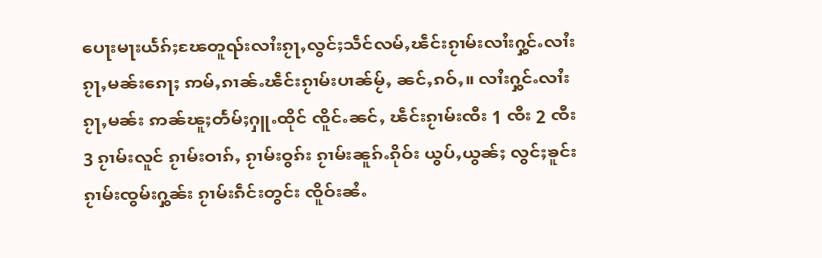ပေႃးမႃးယႅၵ်ႈၽႄတူၺ်းလၢႆးၵႂႃႇလွင်ႈသဵင်လမ်ႇၽဵင်းၵႂၢမ်းလၢႆးႁွင်ႉလၢႆးၵႂႃႇမၼ်းၵေႃႈ ဢမ်ႇၵၢၼ်ႉၽဵင်းၵႂၢမ်းပၢၼ်မႂ်ႇ ၼင်ႇၵဝ်ႇ။ လၢႆးႁွင်ႉလၢႆးၵႂႃႇမၼ်း ဢၼ်ၽူႈတႅမ်ႈႁူႉထိုင် ၸိူင်ႉၼင်ႇ ၽဵင်းၵႂၢမ်းၸီး 1 ၸီး 2 ၸီး 3 ၵႂၢမ်းလူင် ၵႂၢမ်းဝၢၵ်ႇ ၵႂၢမ်းဝွၵ်း ၵႂၢမ်းၼူၵ်ႉၵိုဝ်း ယွပ်ႇယွၼ်ႈ လွင်ႈၶူင်း ၵႂၢမ်းၸွမ်းႁွၼ်း ၵႂၢမ်းၵဵင်းတွင်း ၸိူဝ်းၼႆႉ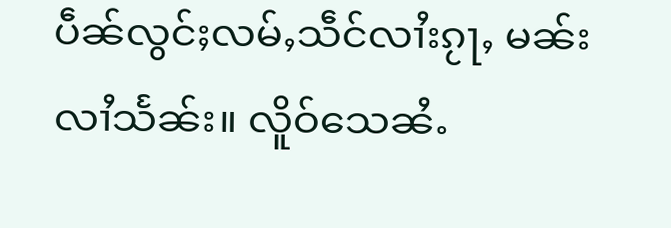ပဵၼ်လွင်ႈလမ်ႇသဵင်လၢႆးၵႂႃႇ မၼ်းလၢႆသႅၼ်း။ လိူဝ်သေၼႆႉ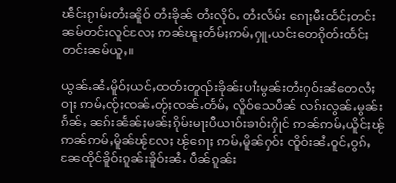ၽဵင်းၵႂၢမ်းတႆးၼိူဝ် တႆးၶိုၼ် တႆးလိုဝ်ႉ တႆးလႅမ်း ၵေႃႈမီးထႅင်ႈတင်း ၼမ်တင်းလူင်လႄႈ ဢၼ်ၽူႈတႅမ်ႈဢမ်ႇႁူႉယင်းတေၵိုတ်းထႅင်ႈတင်းၼမ်ယူႇ။

ယွၼ်ႉၼႆႉမိူဝ်ႈယင်ႇထတ်းတူၺ်းၶိုၼ်းပၢႆးမွၼ်းတႆးႁဝ်းၼႆတေလႆႈဝႃႈ ဢမ်ႇၸႂ်ႈၸၼ်ႉတႂ်ႈၸၼ်ႉတႅမ်ႇ လိူဝ်သေပဵၼ် လၵ်းလွၼ်ႉမွၼ်းၵႅၼ်ႇ ၼၵ်းၼႅၼ်ႈမၼ်ႈၵိုမ်းမႃးပီယၢဝ်းၶၢဝ်းႁိုင် ဢၼ်ဢမ်ႇယိူင်ႈၽႂ် ဢၼ်ဢမ်ႇမိူၼ်ၽႂ်လႄႈ ၽႂ်ၵေႃႈ ဢမ်ႇမိူၼ်ႁဝ်း ၸိူဝ်းၼႆႉဝူင်ႇဝွၵ်ႇၼႄထိုင်ၶိူဝ်းၵူၼ်းၶိူဝ်းၼႆႉ ပဵၼ်ၵူၼ်း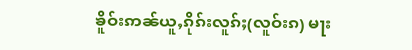ၶိူဝ်းဢၼ်ယူႇၵိုၵ်းလူၵ်ႈ(လူဝ်းၵ) မႃး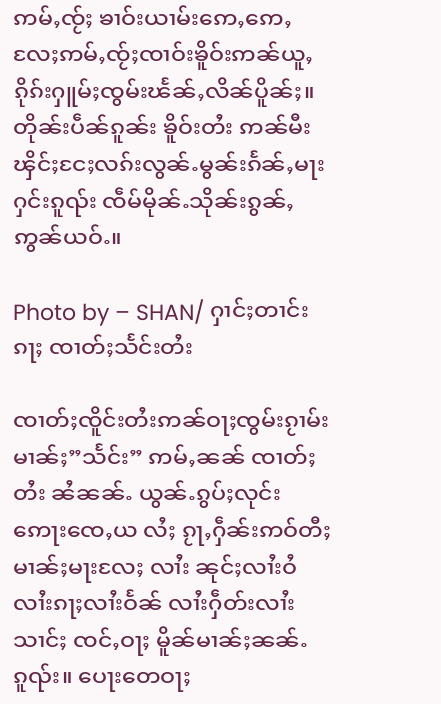ဢမ်ႇၸႂ်ႈ ၶၢဝ်းယၢမ်းဢေႇဢေႇ လႄႈဢမ်ႇၸႂ်ႈၸၢဝ်းၶိူဝ်းဢၼ်ယူႇၵိုၵ်းႁူမ်ႈၸွမ်းၽႅၼ်ႇလိၼ်ပိူၼ်ႈ။ တိုၼ်းပဵၼ်ၵူၼ်း ၶိူဝ်းတႆး ဢၼ်မီးၾိင်ႈငႄႈလၵ်းလွၼ်ႉမွၼ်းၵႅၼ်ႇမႃးႁင်းၵူၺ်း ၸဵမ်မိုၼ်ႉသိုၼ်းၵွၼ်ႇဢွၼ်ယဝ်ႉ။

Photo by – SHAN/ ႁၢင်ႈတၢင်းၵႃႈ ၸၢတ်ႈသႅင်းတႆး

ၸၢတ်ႈၸိူင်းတႆးဢၼ်ဝႃႈၸွမ်းၵႂၢမ်းမၢၼ်ႈ”သႅင်း” ဢမ်ႇၼၼ် ၸၢတ်ႈတႆး ၼႆၼၼ်ႉ ယွၼ်ႉၵွပ်ႈလုင်းဢေႃးၸေႇယ လႆႈ ၵႂႃႇႁဵၼ်းဢဝ်တီႈမၢၼ်ႈမႃးလႄႈ လၢႆး ၼုင်ႈလၢႆးဝႆ လၢႆးၵႃႈလၢႆးဝႅၼ် လၢႆးႁဵတ်းလၢႆးသၢင်ႈ ၸင်ႇဝႃႈ မိူၼ်မၢၼ်ႈၼၼ်ႉ ၵူၺ်း။ ပေႃးတေဝႃႈ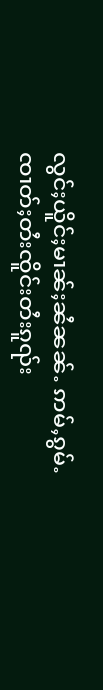လွင်ႈယိူင်ႈမၢၼ်ႈၼႆၼၼ်ႉ ဢမ်ႇၵွမ်ႉၸၢတ်ႈတႆးၸိူင်းတႆးၵူၺ်း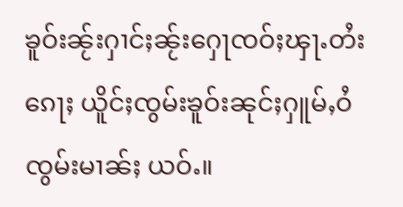ၶူဝ်းၼႂ်းႁၢင်ႈၼႂ်းႁေႃၸဝ်ႈၾႃႉတႆး ၵေႃႈ ယိူင်ႈၸွမ်းၶူဝ်းၼုင်ႈႁူမ်ႇဝႆၸွမ်းမၢၼ်ႈ ယဝ်ႉ။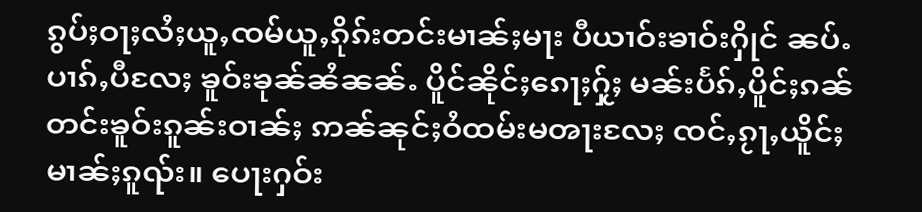ၵွပ်ႈဝႃႈလႆႈယူႇၸမ်ယူႇၵိုၵ်းတင်းမၢၼ်ႈမႃး ပီယၢဝ်းၶၢဝ်းႁိုင် ၼပ်ႉ ပၢၵ်ႇပီလႄႈ ၶူဝ်းၶုၼ်ၼႆၼၼ်ႉ ပိူင်ၼိုင်ႈၵေႃႈႁႂ်ႈ မၼ်းပႅၵ်ႇပိူင်ႈၵၼ်တင်းၶူဝ်းၵူၼ်းဝၢၼ်ႈ ဢၼ်ၼုင်ႈဝႆထမ်းမၻႃးလႄႈ ၸင်ႇၵႂႃႇယိူင်ႈမၢၼ်ႈၵူၺ်း။ ပေႃးႁဝ်း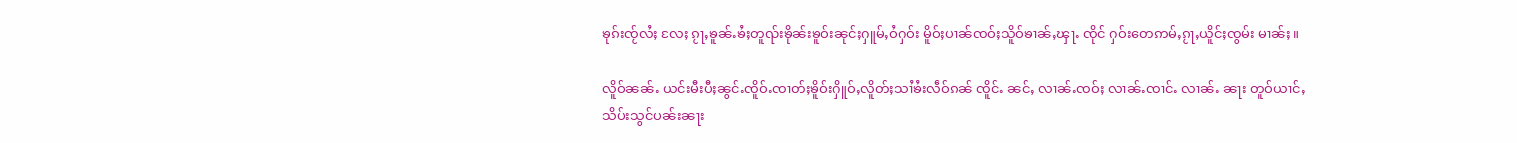ၶုၵ်းၸႂ်လႆႈ လႄႈ ၵႂႃႇၶူၼ်ႉၶႆႈတူၺ်းၶိုၼ်းၶူဝ်းၼုင်ႈႁူမ်ႇဝႆႁဝ်း မိူဝ်ႈပၢၼ်ၸဝ်ႈသိူဝ်ၶၢၼ်ႇၾႃႉ ၸိုင် ႁဝ်းတေဢမ်ႇၵႂႃႇယိူင်ႈၸွမ်း မၢၼ်ႈ။

လိူဝ်ၼၼ်ႉ ယင်းမီးပီႈၼွင်ႉၸိူဝ်ႉၸၢတ်ႈၶိူဝ်းႁိူဝ်ႇလိူတ်ႈသၢႆၶႆးလဵဝ်ၵၼ် ၸိူင်ႉ ၼင်ႇ လၢၼ်ႉၸဝ်ႈ လၢၼ်ႉၸၢင်ႉ လၢၼ်ႉ ၼႃး တူဝ်ယၢင်ႇ သိပ်းသွင်ပၼ်းၼႃး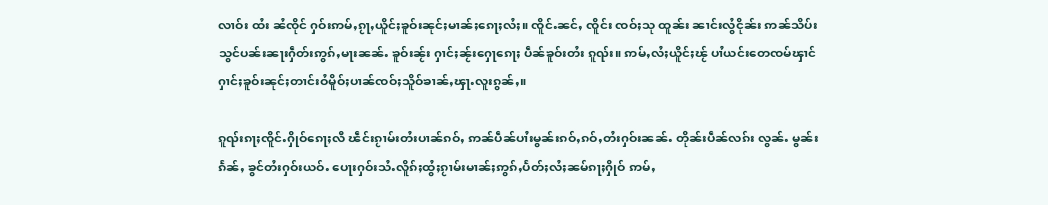လၢဝ်း ထႆး ၼႆၸိုင် ႁဝ်းဢမ်ႇၵႂႃႇယိူင်ႈၶူဝ်းၼုင်ႈမၢၼ်ႈၵေႃႈလႆႈ။ ၸိူင်ႉၼင်ႇ ၸိူင်း ၸဝ်ႈသု ထူၼ်း ၼၢင်းလွႆငိုၼ်း ဢၼ်သိပ်းသွင်ပၼ်းၼႃးႁဵတ်းဢွၵ်ႇမႃးၼၼ်ႉ ၶူဝ်းၼႂ်း ႁၢင်ႈၼႂ်းႁေႃၵေႃႈ ပဵၼ်ၶူဝ်းတႆး ၵူၺ်း။ ဢမ်ႇလႆႈယိူင်ႈၽႂ် ပၢႆယင်းတေၸမ်ၾၢင် ႁၢင်ႈၶူဝ်းၼုင်ႈတၢင်းဝႆမိူဝ်ႈပၢၼ်ၸဝ်ႈသိူဝ်ၶၢၼ်ႇၾႃႉလူးၵွၼ်ႇ။

ၵူၺ်းၵႃႈၸိူင်ႉႁိုဝ်ၵေႃႈလီ ၽဵင်းၵႂၢမ်းတႆးပၢၼ်ၵဝ်ႇ ဢၼ်ပဵၼ်ပၢႆးမွၼ်းၵဝ်ႇၵဝ်ႇတႆးႁဝ်းၼၼ်ႉ တိုၼ်းပဵၼ်လၵ်း လွၼ်ႉ မွၼ်းၵႅၼ်ႇ ၶွင်တႆးႁဝ်းယဝ်ႉ ပေႃးႁဝ်းသႆႉလိူၵ်ႈထွႆႈၵႂၢမ်းမၢၼ်ႈဢွၵ်ႇပႅတ်ႈလႆႈၼမ်ၵႃႈႁိုဝ် ဢမ်ႇ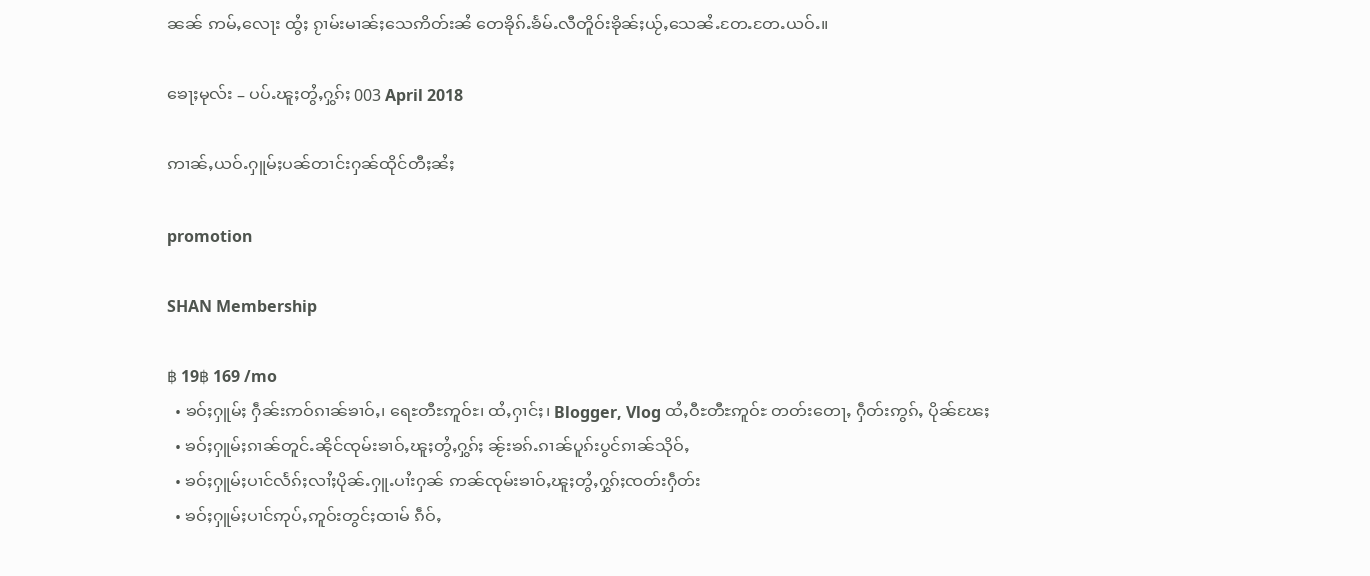ၼၼ် ဢမ်ႇလေႃး ထွႆႈ ၵႂၢမ်းမၢၼ်ႈသေဢိတ်းၼႆ တေၶိုၵ်ႉၶႅမ်ႉလီတိူဝ်းၶိုၼ်ႈယႂ်ႇသေၼႆႉတႄႉတႄႉယဝ်ႉ။

ၶေႃႈမုလ်း – ပပ်ႉၽူႈတွႆႇႁွၵ်ႈ 003 April 2018

ဢၢၼ်ႇယဝ်ႉႁူမ်ႈပၼ်တၢင်းႁၼ်ထိုင်တီႈၼႆႈ

promotion

SHAN Membership

฿ 19฿ 169 /mo
  • ၶဝ်ႈႁူမ်ႈ ႁဵၼ်းဢဝ်ၵၢၼ်ၶၢဝ်ႇ၊ ရေႊတီႊဢူဝ်ႊ၊ ထႆႇႁၢင်ႈ၊ Blogger, Vlog ထႆႇဝီႊတီႊဢူဝ်ႊ တတ်းတေႃႇ ႁဵတ်းဢွၵ်ႇ ပိုၼ်ၽႄႈ
  • ၶဝ်ႈႁူမ်ႈၵၢၼ်တူင်ႉၼိုင်ၸုမ်းၶၢဝ်ႇၽူႈတွႆႇႁွၵ်ႈ ၼႂ်းၶၵ်ႉၵၢၼ်ပူၵ်းပွင်ၵၢၼ်သိုဝ်ႇ
  • ၶဝ်ႈႁူမ်ႈပၢင်လႅၵ်ႈလၢႆႈပိုၼ်ႉႁူႉပၢႆးႁၼ် ဢၼ်ၸုမ်းၶၢဝ်ႇၽူႈတွႆႇႁွၵ်ႈၸတ်းႁဵတ်း
  • ၶဝ်ႈႁူမ်ႈပၢင်ဢုပ်ႇဢူဝ်းတွင်ႈထၢမ် ၵဵဝ်ႇ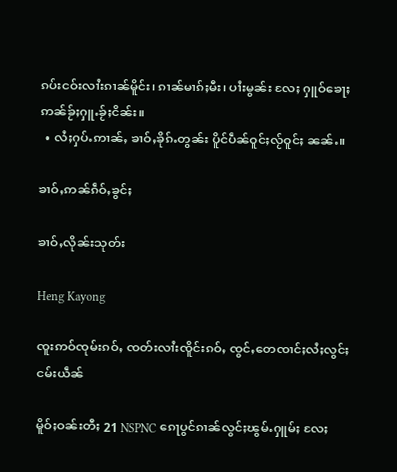ၵပ်းငဝ်းလၢႆးၵၢၼ်မိူင်း၊ ၵၢၼ်မၢၵ်ႈမီး၊ ပၢႆးမွၼ်း လႄႈ ႁူဝ်ၶေႃႈ ဢၼ်ၶႂ်ႈႁူႉၶႂ်ႈငိၼ်း။
  • လႆႈႁပ်ႉဢၢၼ်ႇ ၶၢဝ်ႇၶိုၵ်ႉတွၼ်း ပိူင်ပဵၼ်ဝူင်ႈလႂ်ဝူင်ႈ ၼၼ်ႉ။

ၶၢဝ်ႇဢၼ်ၵဵဝ်ႇၶွင်ႈ

ၶၢဝ်ႇလိုၼ်းသုတ်း

Heng Kayong

ၸူးဢဝ်ၸုမ်းၵဝ်ႇ ၸတ်းလၢႆးၸိူင်းၵဝ်ႇ ၸွင်ႇတေၸၢင်ႈလႆႈလွင်ႈငမ်းယဵၼ်

မိူဝ်ႈဝၼ်းတီႈ 21 NSPNC ၵေႃပွင်ၵၢၼ်လွင်ႈၽွမ်ႉႁူမ်ႈ လႄႈ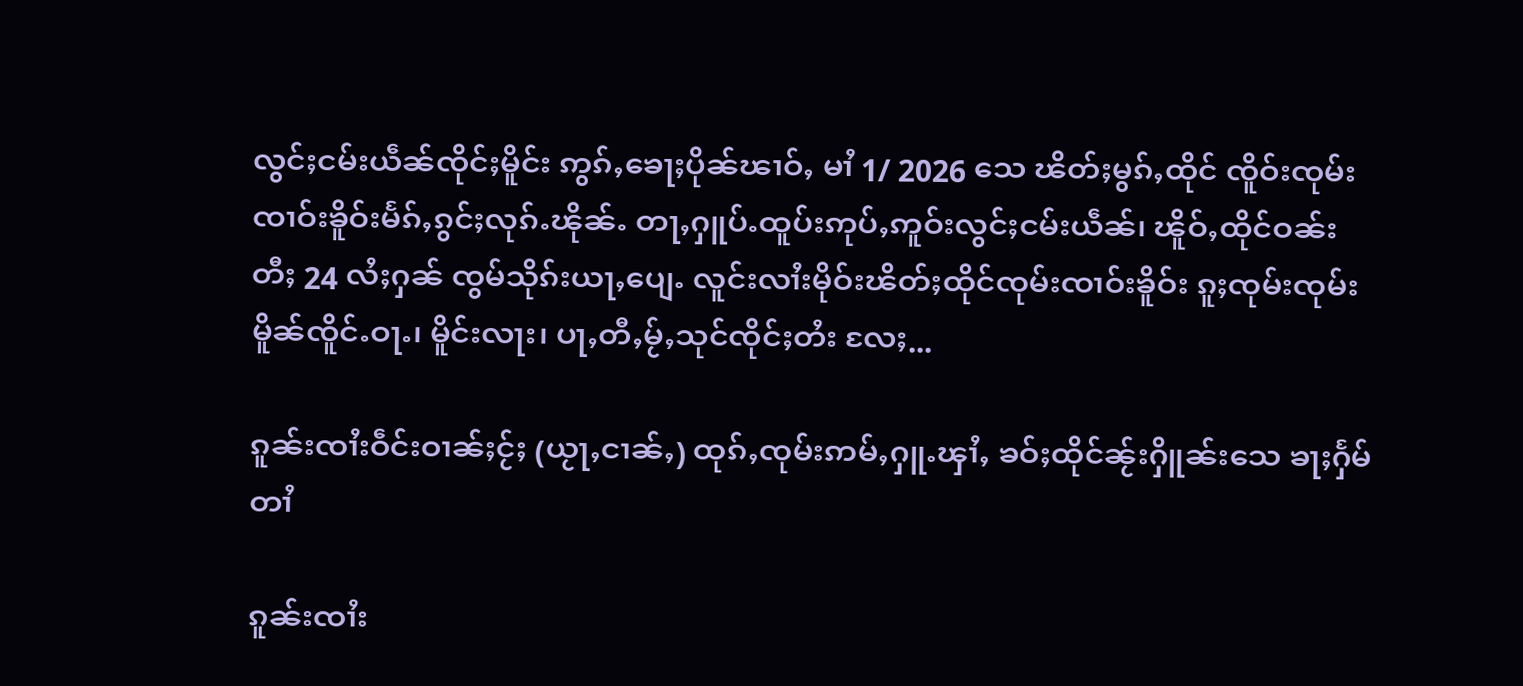လွင်ႈငမ်းယဵၼ်ၸိုင်ႈမိူင်း ဢွၵ်ႇၶေႃႈပိုၼ်ၽၢဝ်ႇ မၢႆ 1/ 2026 သေ ၽိတ်ႈမွၵ်ႇထိုင် ၸိူဝ်းၸုမ်းၸၢဝ်းၶိူဝ်းမႅၵ်ႇၵွင်ႈလုၵ်ႉၽိုၼ်ႉ တႃႇႁူပ်ႉထူပ်းဢုပ်ႇဢူဝ်းလွင်ႈငမ်းယဵၼ်၊ ၽိူဝ်ႇထိုင်ဝၼ်းတီႈ 24 လႆႈႁၼ် ၸွမ်သိုၵ်းယႃႇပျေႉ လူင်းလၢႆးမိုဝ်းၽိတ်ႈထိုင်ၸုမ်းၸၢဝ်းၶိူဝ်း ၵူႈၸုမ်းၸုမ်း မိူၼ်ၸိူင်ႉဝႃႉ၊ မိူင်းလႃး၊ ပႃႇတီႇမႂ်ႇသုင်ၸိုင်ႈတႆး လႄႈ...

ၵူၼ်းၸၢႆးဝဵင်းဝၢၼ်ႈငႂ်ႈ (ယႂႃႇငၢၼ်ႇ) ထုၵ်ႇၸုမ်းဢမ်ႇႁူႉၾၢႆႇ ၶဝ်ႈထိုင်ၼႂ်းႁိူၼ်းသေ ၶႃႈႁႅမ်တၢႆ

ၵူၼ်းၸၢႆး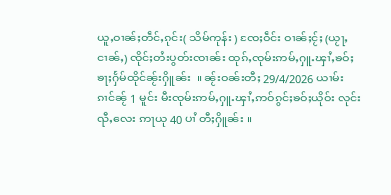ယူႇဝၢၼ်ႈတဵင်ႇၵုင်း( သိမ်ကုန်း ) ၸႄႈဝဵင်း ဝၢၼ်ႈငႂ်ႈ (ယႂႃႇငၢၼ်ႇ) ၸိုင်ႈတႆးပွတ်းၸၢၼ်း ထုၵ်ႇၸုမ်းဢမ်ႇႁူႉၾၢႆႇၶဝ်ႈၶႃႈႁႅမ်ထိုင်ၼႂ်းႁိူၼ်း  ။ ၼႂ်းဝၼ်းတီႈ 29/4/2026 ယၢမ်းၵၢင်ၼႂ် 1 မူင်း မီးၸုမ်းဢမ်ႇႁူႉၾၢႆႇဢဝ်ၵွင်ႈၶဝ်ႈယိုဝ်း လုင်းၺီႇလေး ဢႃယု 40 ပၢႆ တီႈႁိူၼ်း ။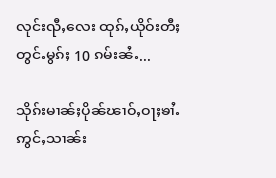လုင်းၺီႇလေး ထုၵ်ႇယိုဝ်းတီႈတွင်ႉမွၵ်ႈ 10 ၵမ်းၼႆႉ...

သိုၵ်းမၢၼ်ႈပိုၼ်ၽၢဝ်ႇဝႃႈၶၢႆႉ ဢွင်ႇသၢၼ်း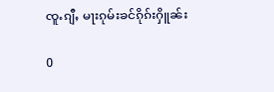ၸူႉၵျီႇ မႃးၵုမ်းၶင်ၵိုၵ်းႁိူၼ်း

0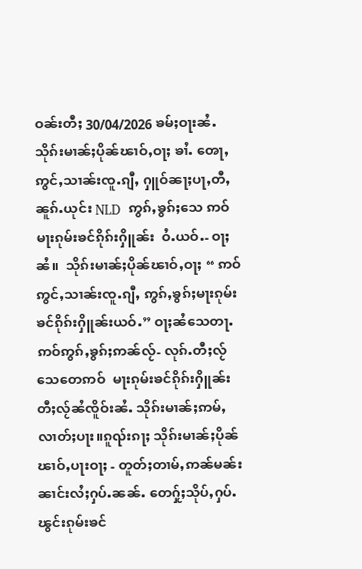ဝၼ်းတီႈ 30/04/2026 ၶမ်ႈဝႃးၼႆႉ သိုၵ်းမၢၼ်ႈပိုၼ်ၽၢဝ်ႇဝႃႈ ၶၢႆႉ ၻေႃႇဢွင်ႇသၢၼ်းၸူႉၵျီႇ ႁူဝ်ၼႃႈပႃႇတီႇၼူၵ်ႉယုင်း NLD  ဢွၵ်ႇၶွၵ်ႈသေ ဢဝ်မႃးၵုမ်းၶင်ၵိုၵ်းႁိူၼ်း  ဝႆႉယဝ်ႉ- ဝႃႈၼႆ။  သိုၵ်းမၢၼ်ႈပိုၼ်ၽၢဝ်ႇဝႃႈ “ ဢဝ်ဢွင်ႇသၢၼ်းၸူႉၵျီႇ ဢွၵ်ႇၶွၵ်ႈမႃးၵုမ်းၶင်ၵိုၵ်းႁိူၼ်းယဝ်ႉ” ဝႃႈၼႆသေတႃႉ ဢဝ်ဢွၵ်ႇၶွၵ်ႈဢၼ်လႂ်- လုၵ်ႉတီႈလႂ်သေတေဢဝ်  မႃးၵုမ်းၶင်ၵိုၵ်းႁိူၼ်းတီႈလႂ်ၼႆၸိူဝ်းၼႆႉ သိုၵ်းမၢၼ်ႈဢမ်ႇလၢတ်ႈပႃး။ၵူၺ်းၵႃႈ သိုၵ်းမၢၼ်ႈပိုၼ်ၽၢဝ်ႇပႃးဝႃႈ - တူတ်ႈတၢမ်ႇဢၼ်မၼ်းၼၢင်းလႆႈႁပ်ႉၼၼ်ႉ တေႁႂ်ႈသိုပ်ႇႁပ်ႉၽွင်းၵုမ်းၶင်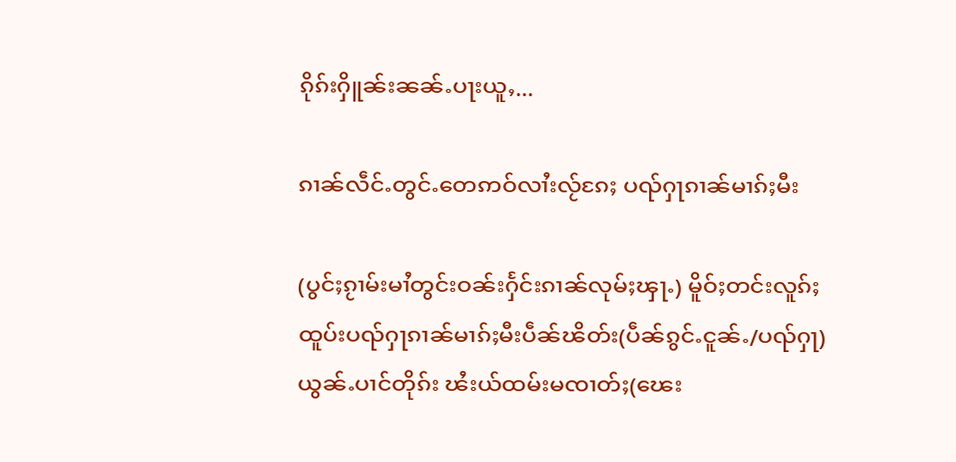ၵိုၵ်းႁိူၼ်းၼၼ်ႉပႃးယူႇ...

ၵၢၼ်လဵင်ႉတွင်ႉတေဢဝ်လၢႆးလႂ်ၵႄႈ ပၺ်ႁႃၵၢၼ်မၢၵ်ႈမီး

(ပွင်ႈၵႂၢမ်းမၢႆတွင်းဝၼ်းႁႅင်းၵၢၼ်လုမ်ႈၾႃႉ) မိူဝ်ႈတင်းလူၵ်ႈထူပ်းပၺ်ႁႃၵၢၼ်မၢၵ်ႈမီးပဵၼ်ၽိတ်း(ပဵၼ်ၵွင်ႉငူၼ်ႉ/ပၺ်ႁႃ)  ယွၼ်ႉပၢင်တိုၵ်း ၽႆးယ်ထမ်းမၸၢတ်ႈ(ၽေး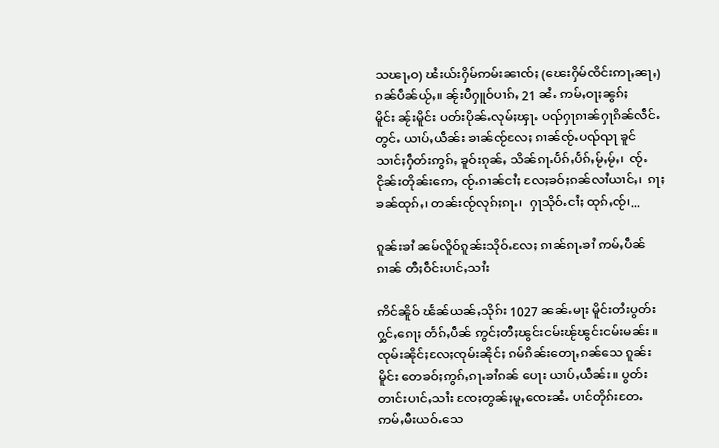သၽႃႇဝ) ၽႆးယ်းႁိမ်ဢမ်းၼၢၸ်ႈ (ၽေးႁိမ်ၸိင်းဢႃႇၼႃႇ)ၵၼ်ပဵၼ်ယႂ်ႇ။ ၼႂ်းပီႁူဝ်ပၢၵ်ႇ 21 ၼႆႉ ဢမ်ႇဝႃႈၼွၵ်ႈမိူင်း ၼႂ်းမိူင်း ပတ်းပိုၼ်ႉလုမ်ႈၾႃႉ ပၺ်ႁႃၵၢၼ်ႁႃၵိၼ်လဵင်ႉတွင်ႉ ယၢပ်ႇယဵၼ်း ၶၢၼ်ၸႂ်လႄႈ ၵၢၼ်ၸႂ်ႉပၺ်ၺႃ ၶူင်သၢင်ႈႁဵတ်းဢွၵ်ႇ ၶူဝ်းၵုၼ်ႇ သိၼ်ၵႃႉပႅၵ်ႇပႅၵ်ႇမႂ်ႇမႂ်ႇ၊  ၸႂ်ႉငိုၼ်းတိုၼ်းဢေႇ ၸႂ်ႉၵၢၼ်ငၢႆႈ လႄႈၶဝ်ႈၵၼ်လၢႆယၢင်ႇ၊  ၵႃႈၶၼ်ထုၵ်ႇ၊ တၼ်းၸႂ်လုၵ်ႈၵႃႉ၊  ႁႃသိုဝ်ႉငၢႆႈ ထုၵ်ႇၸႂ်၊...

ၵူၼ်းၶၢႆ ၼမ်လိူဝ်ၵူၼ်းသိုဝ်ႉလႄႈ ၵၢၼ်ၵႃႉၶၢႆ ဢမ်ႇပဵၼ်ၵၢၼ် တီႈဝဵင်းပၢင်ႇသၢႆး

ဢိင်ၼိူဝ် ၽႅၼ်ယၼ်ႇသိုၵ်း 1027 ၼၼ်ႉမႃး မိူင်းတႆးပွတ်းႁွင်ႇၵေႃႈ တႅၵ်ႇပဵၼ် ဢွင်ႈတီႈၽွင်းငမ်းၽႂ်ၽွင်းငမ်းမၼ်း ။ ၸုမ်းၼိုင်ႈလႄႈၸုမ်းၼိုင်ႈ ၵမ်ၵိၼ်းတေႃႇၵၼ်သေ ၵူၼ်းမိူင်း တေၶဝ်ႈဢွၵ်ႇၵႃႉၶၢႆၵၼ် ပေႃး ယၢပ်ႇယဵၼ်း။ ပွတ်းတၢင်းပၢင်ႇသၢႆး ၸႄႈတွၼ်ႈမူႇၸေႊၼႆႉ ပၢင်တိုၵ်းတႄႉဢမ်ႇမီးယဝ်ႉသေ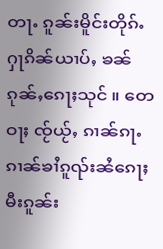တႃႉ ၵူၼ်းမိူင်းတိုၵ်ႉႁႃၵိၼ်ယၢပ်ႇ ၶၼ်ၵုၼ်ႇၵေႃႈသုင် ။ တေဝႃႈ ၸႂ်ယႂ်ႇ ၵၢၼ်ၵႃႉၵၢၼ်ၶၢႆၵူၺ်းၼႆၵေႃႈ မီးၵူၼ်း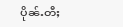ပိုၼ်ႉတီႈ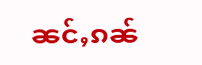ၼင်ႇၵၼ်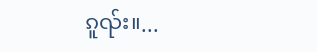ၵူၺ်း။...